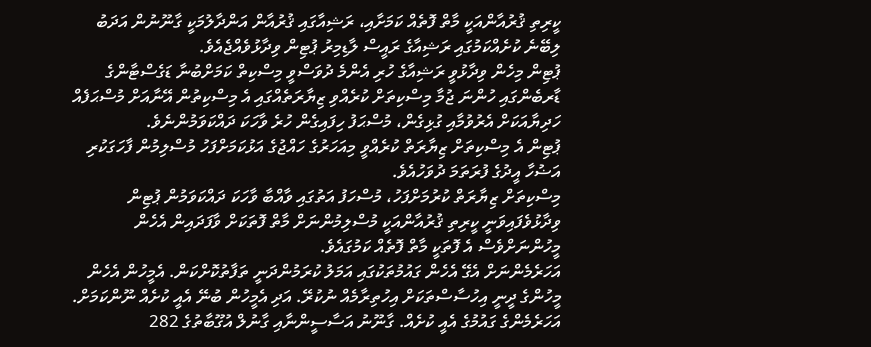ކީރިތި ޤުރުއާންއަކީ މާތް ފޮތެއް ކަމަށާއި، ރަޝިއާގައި ޤުރުއާން އަންދާލުމަކީ ގާނޫނުން އަދަބު ލިބޭނެ ކުށެއްކަމުގައި ރަޝިއާގެ ރައީސް ލާޑިމިރު ޕުޓިން ވިދާޅުވެއްޖެއެވެ.
ޕުޓިން މިހެން ވިދާޅުވީ ރަޝިއާގެ ހުރި އެންމެ ދުވަސްވީ މިސްކިތް ކަމަށްބުނާ ޑަގެސްޓާންގެ ޑާރބެންގައި ހުންނަ ޖުމާ މިސްކިތަށް ކުރެއްވި ޒިޔާރަތެއްގައި އެ މިސްކިތުން އޭނާއަށް މުސްޙަފެއް ހަދިޔާއަކަށް އެރުވުމާއި ގުޅިގެން، މުސްޙަފު ހިފައިގެން ހުރެ ވާހަކަ ދައްކަވަމުންނެވެ.
ޕުޓިން އެ މިސްކިތަށް ޒިޔާރަތް ކުރެއްވީ މިއަހަރުގެ ހައްޖުގެ އަޅުކަމަށްފަހު މުސްލިމުން ފާހަގަކުރި އަޟުހާ އީދުގެ ފުރަތަމަ ދުވަހުއެވެ.
މިސްކިތަށް ޒިޔާރަތް ކުރުމަށްފަހު، މުސްހަފު އަތުގައި ވާއްބާ ވާހަކަ ދައްކަވަމުން ޕުޓިން ވިދާޅުވެފައިވަނީ ކީރިތި ޤުރުއާންއަކީ މުސްލިމުންނަށް މާތް ފޮތަކަށް ވާފަދައިން އެހެން މީހުންނަށްވެސް އެ ފޮތަކީ މާތް ފޮތެއް ކަމުގައެވެ.
އަހަރެމެންނަށް އެގޭ އެހެން ގައުމުތަކުގައި އަމަލު ކުރަމުންދަނީ ތަފާތުކޮށްކަން. އެމީހުން އެހެން މީހުންގެ ދީނީ އިހުސާސްތަކަށް އިހުތިރާމެއް ނުކުރޭ. އަދި އެމީހުން ބުނޭ އެއީ ކުށެއް ނޫންކަމަށް. އަހަރެމެންގެ ގައުމުގެ އެއީ ކުށެއް. ގާނޫނު އަސާސީންނާއި ގާނުލް އުގޫބާތުގެ 282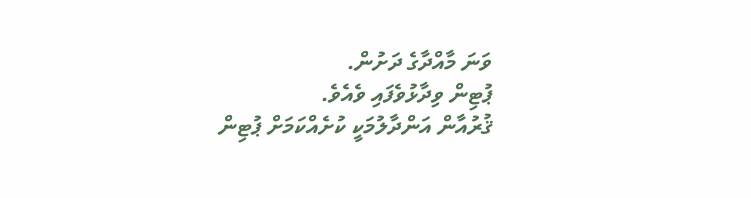ވަނަ މާއްދާގެ ދަށުން.
ޕުޓިން ވިދާޅުވެފައި ވެއެވެ.
ޤުރުއާން އަންދާލުމަކީ ކުށެއްކަމަށް ޕުޓިން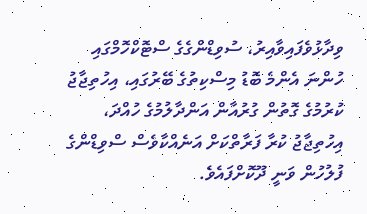ވިދާޅުވެފައިވާއިރު، ސުވިޑްންގެގެ ސްޓޮކްހޮމްގައި ހުންނަ އެންމެ ބޮޑު މިސްކިތުގެ ބޭރުގައި، އިހުތިޖާޖު ކުރުމުގެ ގޮތުން ގުރުއާން އަންދާލުމުގެ ހުއްދަ، އިހުތިޖާޖު ކުރާ ފަރާތްކަށް އަނެއްކާވެސް ސްވިޑްންގެ ފުލުހުން ވަނީ ދޫކޮށްފައެވެ.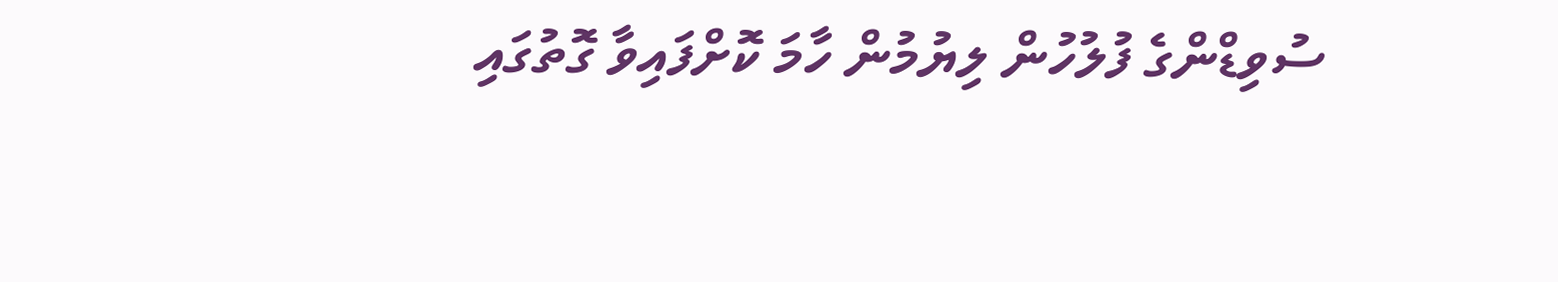ސުވިޑްންގެ ފުލުހުން ލިޔުމުން ހާމަ ކޮށްފައިވާ ގޮތުގައި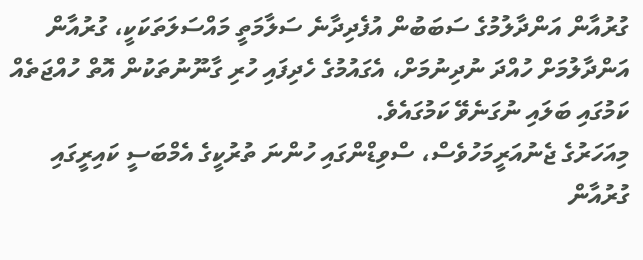ގުރުއާން އަންދާލުމުގެ ސަބަބުން އުފެދިދާނެ ސަލާމަތީ މައްސަލަތަކަކީ، ގުރުއާން އަންދާލުމަށް ހުއްދަ ނުދިނުމަށް، އެގައުމުގެ ހެދިފައި ހުރި ގާނޫނުތަކުން އޮތް ހުއްޖަތެއް ކަމުގައި ބަލައި ނުގަނެވޭ ކަމުގައެވެ.
މިއަހަރުގެ ޖެނުއަރީމަހުވެސް، ސްވިޑްންގައި ހުންނަ ތުރުކީގެ އެމްބަސީ ކައިރީގައި ގުރުއާން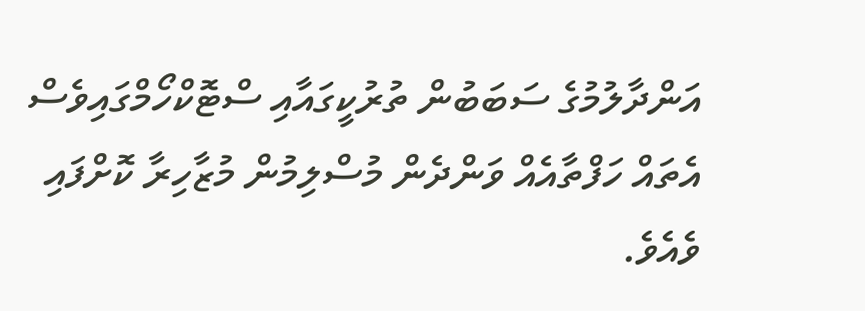އަންދާލުމުގެ ސަބަބުން ތުރުކީގައާއި ސްޓޮކްހޯމްގައިވެސް އެތައް ހަފްތާއެއް ވަންދެން މުސްލިމުން މުޒާހިރާ ކޮށްފައި ވެއެވެ.